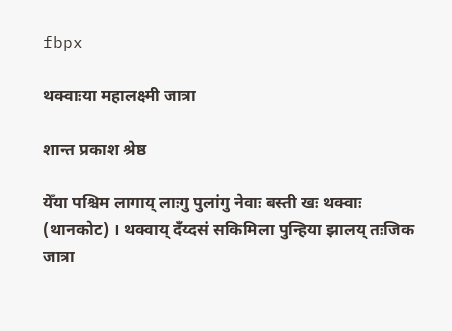fbpx

थक्वाःया महालक्ष्मी जात्रा

शान्त प्रकाश श्रेष्ठ

येँया पश्चिम लागाय् लाःगु पुलांगु नेवाः बस्ती खः थक्वाः (थानकोट) । थक्वाय् दँय्दसं सकिमिला पुन्हिया झालय् तःजिक जात्रा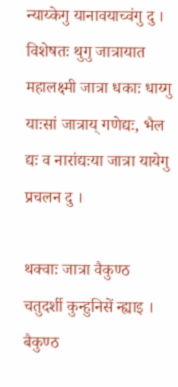न्याय्केगु यानावयाच्वंगु दु ।  विशेषतः थुगु जात्रायात महालक्ष्मी जात्रा धकाः धाय्गु याःसां जात्राय् गणेद्यः, भैल द्यः व नारांद्यःया जात्रा यायेगु प्रचलन दु ।

थक्वाः जात्रा वैकुण्ठ चतुदर्शी कुन्हुनिसें न्ह्याइ । बैकुण्ठ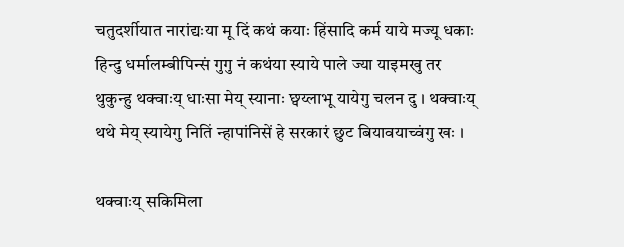चतुदर्शीयात नारांद्यःया मू दिं कथं कयाः हिंसादि कर्म याये मज्यू धकाः हिन्दु धर्मालम्बीपिन्सं गुगु नं कथंया स्याये पाले ज्या याइमखु तर थुकुन्हु थक्वाःय् धाःसा मेय् स्यानाः छ्वय्लाभू यायेगु चलन दु । थक्वाःय् थथे मेय् स्यायेगु नितिं न्हापांनिसें हे सरकारं छुट बियावयाच्वंगु खः ।

थक्वाःय् सकिमिला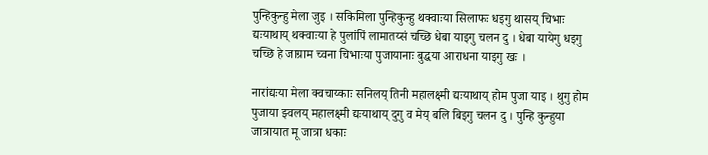पुन्हिकुन्हु मेला जुइ । सकिमिला पुन्हिकुन्हु थक्वाःया सिलाफः धइगु थासय् चिभाः द्यःयाथाय् थक्वाःया हे पुलांपिं लामातय्सं चच्छि धेबा याइगु चलन दु । धेबा यायेगु धइगु चच्छि हे जाग्राम च्वना चिभाःया पुजायानाः बुद्धया आराधना याइगु खः ।

नारांद्यःया मेला क्वचाय्काः सनिलय् तिनी महालक्ष्मी द्यःयाथाय् होम पुजा याइ । थुगु होम पुजाया झ्वलय् महालक्ष्मी द्यःयाथाय् दुगु व मेय् बलि बिइगु चलन दु । पुन्हि कुन्हुया जात्रायात मू जात्रा धकाः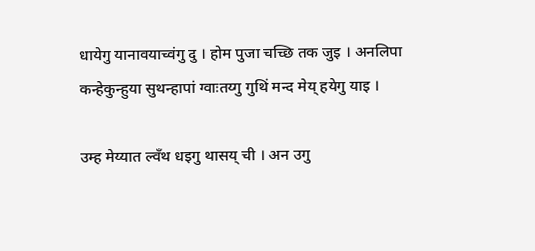धायेगु यानावयाच्वंगु दु । होम पुजा चच्छि तक जुइ । अनलिपा कन्हेकुन्हुया सुथन्हापां ग्वाःतय्गु गुथिं मन्द मेय् हयेगु याइ ।

उम्ह मेय्यात ल्वँथ धइगु थासय् ची । अन उगु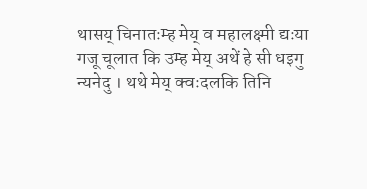थासय् चिनातःम्ह मेय् व महालक्ष्मी द्यःया गजू चूलात कि उम्ह मेय् अथें हे सी धइगु न्यनेदु । थथे मेय् क्वःदलकि तिनि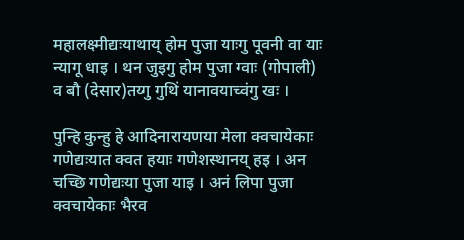महालक्ष्मीद्यःयाथाय् होम पुजा याःगु पूवनी वा याः न्यागू धाइ । थन जुइगु होम पुजा ग्वाः (गोपाली) व बौ (देसार)तय्गु गुथिं यानावयाच्वंगु खः ।

पुन्हि कुन्हु हे आदिनारायणया मेला क्वचायेकाः गणेद्यःयात क्वत हयाः गणेशस्थानय् हइ । अन चच्छि गणेद्यःया पुजा याइ । अनं लिपा पुजा क्वचायेकाः भैरव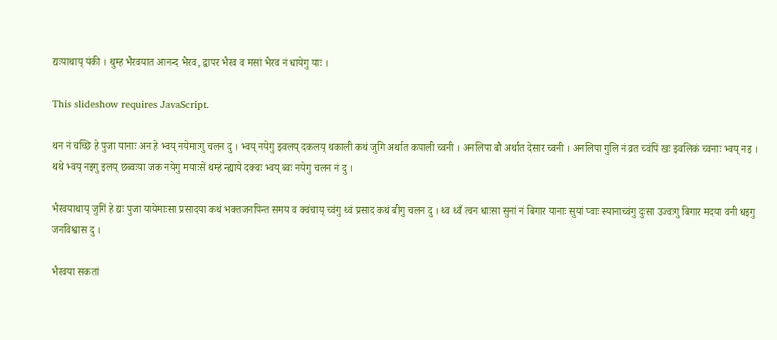द्यःयाथाय् यंकी । थुम्ह भैरवयात आनन्द भैरव, द्वापर भैरव व मसां भैरव नं धायेगु याः ।

This slideshow requires JavaScript.

थन नं चच्छि हे पुजा यानाः अन हे भ्वय् नयेमाःगु चलन दु । भ्वय् नयेगु झ्वलय् दकलय् थकाली कथं जुगि अर्थात कपाली च्वनी । अनलिपा बौ अर्थात देसार च्वनी । अनलिपा गुलि नं व्रत च्वंपिं खः झ्वलिकं च्वनाः भ्वय् नइ । थथे भ्वय् नइगु इलय् छब्वःया जक नयेगु मयाःसें थम्हं न्ह्याये दक्वः भ्वय् ब्वः नयेगु चलन नं दु ।

भैरवयाथाय् जुगिं हे द्यः पुजा यायेमाःसा प्रसादया कथं भक्तजनपिन्त समय व क्वंचाय् च्वंगु थ्वं प्रसाद कथं बीगु चलन दु । थ्व थ्वँ त्वन धाःसा सुनां नं बिगार यानाः सुयां प्वाः स्यानाच्वंगु दुःसा उज्वःगु बिगार मदया वनी धइगु जनविश्वास दु ।

भैरवया सकतां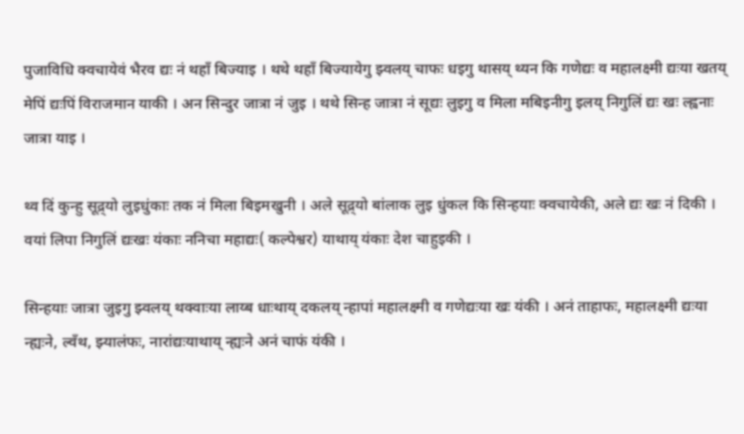पुजाविधि क्वचायेवं भैरव द्यः नं थहाँ बिज्याइ । थथे थहाँ बिज्यायेगु झ्वलय् चाफः धइगु थासय् थ्यन कि गणेद्यः व महालक्ष्मी द्यःया खतय् मेपिं द्यःपिं विराजमान याकी । अन सिन्दुर जात्रा नं जुइ । थथे सिन्ह जात्रा नं सूद्यः लुइगु व मिला मबिइनीगु इलय् निगुलिं द्यः खः ल्ह्वनाः जात्रा याइ ।

थ्व दिं कुन्हु सूद्र्यो लुइधुंकाः तक नं मिला बिइमखुनी । अले सूद्र्यो बांलाक लुइ धुंकल कि सिन्हयाः क्वचायेकी, अले द्यः खः नं दिकी । वयां लिपा निगुलिं द्यःखः यंकाः ननिचा महाद्यः( कल्पेश्वर) याथाय् यंकाः देश चाहुइकी ।

सिन्हयाः जात्रा जुइगु झ्वलय् थक्वाःया लाय्ब धाःथाय् दकलय् न्हापां महालक्ष्मी व गणेद्यःया खः यंकी । अनं ताहाफः, महालक्ष्मी द्यःया न्ह्यःने, ल्वँथ, झ्यालंफः, नारांद्यःयाथाय् न्ह्यःने अनं चाफं यंकी ।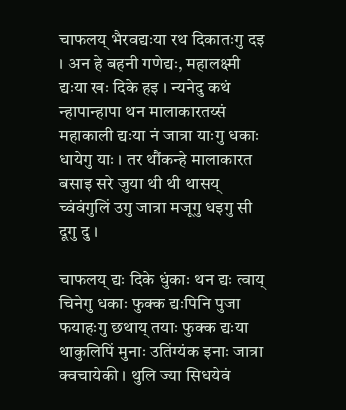चाफलय् भैरवद्यःया रथ दिकातःगु दइ । अन हे बहनी गणेद्यः, महालक्ष्मी द्यःया खः दिके हइ । न्यनेदु कथं न्हापान्हापा थन मालाकारतय्सं महाकाली द्यःया नं जात्रा याःगु धकाः धायेगु याः । तर थौंकन्हे मालाकारत बसाइ सरे जुया थी थी थासय् च्वंवंगुलिं उगु जात्रा मजूगु धइगु सी दूगु दु ।

चाफलय् द्यः दिके धुंकाः थन द्यः त्वाय् चिनेगु धकाः फुक्क द्यःपिनि पुजा फयाहःगु छथाय् तयाः फुक्क द्यःया थाकुलिपिं मुनाः उतिंग्यंक इनाः जात्रा क्वचायेकी । थुलि ज्या सिधयेवं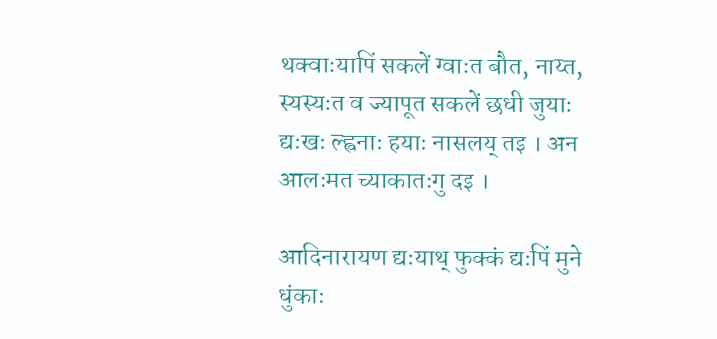थक्वाःयापिं सकलें ग्वाःत बौत, नाय्त, स्यस्यःत व ज्यापूत सकलें छधी जुयाः द्यःखः ल्ह्वनाः हयाः नासलय् तइ । अन आलःमत च्याकातःगु दइ ।

आदिनारायण द्यःयाथ् फुक्कं द्यःपिं मुने धुंकाः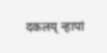दकलय् न्हापां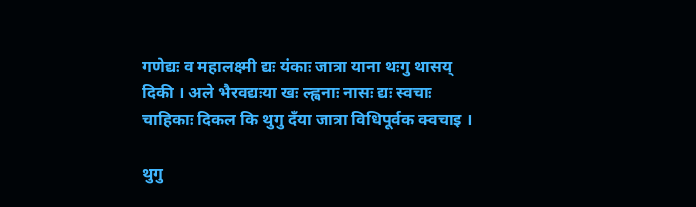गणेद्यः व महालक्ष्मी द्यः यंकाः जात्रा याना थःगु थासय् दिकी । अले भैरवद्यःया खः ल्ह्वनाः नासः द्यः स्वचाः चाहिकाः दिकल कि थुगु दँया जात्रा विधिपूर्वक क्वचाइ ।

थुगु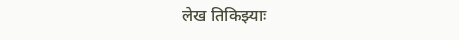लेख तिकिझ्याः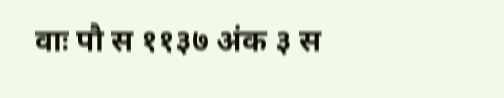वाः पौ स ११३७ अंक ३ स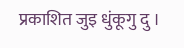प्रकाशित जुइ धुंकूगु दु ।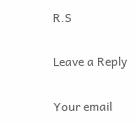R.S

Leave a Reply

Your email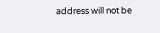address will not be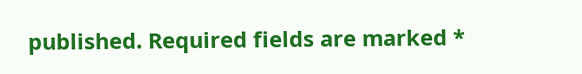published. Required fields are marked *